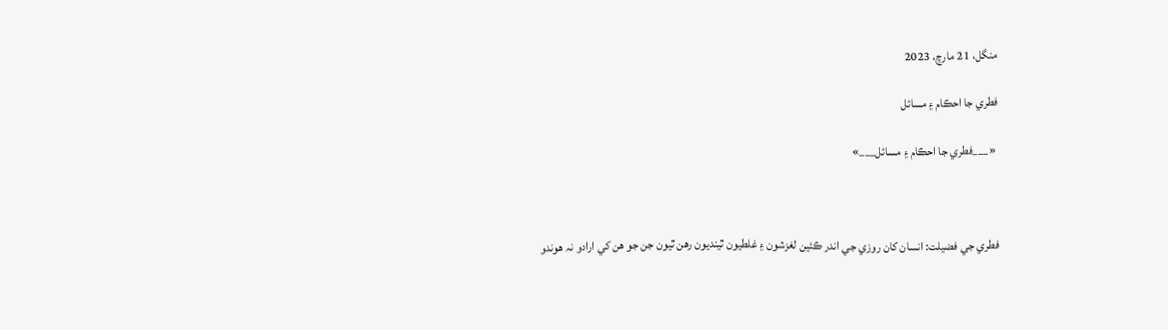منگل، 21 مارچ، 2023

فطري جا احڪام ۽ مسائل

 «___فطري جا احڪام ۽ مسائل___»



فطري جي فضيلت: انسان کان روزي جي اندر ڪئين لغزشون ۽ غلطيون ٿينديون رھن ٿيون جن جو ھن کي ارادو نہ ھوندو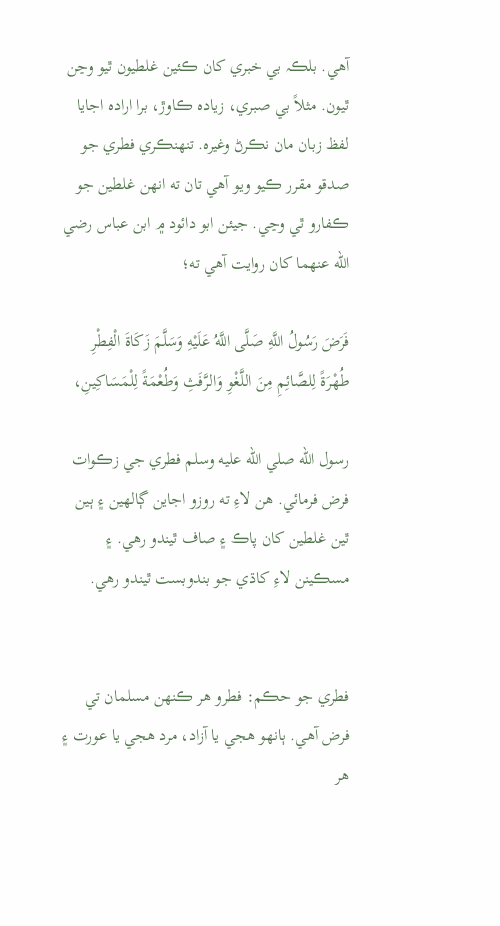آھي. بلڪہ بي خبري کان ڪئين غلطيون ٿيو وڃن ٿيون. مثلاً بي صبري، زيادہ ڪاوڙ، برا ارادہ اجايا لفظ زبان مان نڪرڻ وغيره. تنھنڪري فطري جو صدقو مقرر ڪيو ويو آهي تان ته انھن غلطين جو ڪفارو ٿي وڃي. جيئن ابو دائود ۾ ابن عباس رضي الله عنھما کان روايت آهي ته؛

فَرَضَ رَسُولُ اللَّهِ صَلَّى اللَّهُ عَلَيْهِ وَسَلَّمَ زَكَاةَ الْفِطْرِ طُهْرَةً لِلصَّائِمِ مِنَ اللَّغْوِ وَالرَّفَثِ وَطُعْمَةً لِلْمَسَاكِينِ،

رسول الله صلي الله عليه وسلم فطري جي زڪوات فرض فرمائي. ھن لاءِ ته روزو اجاين ڳالهين ۽ ٻين ٿين غلطين کان پاڪ ۽ صاف ٿيندو رھي. ۽ مسڪينن لاءِ کاڌي جو بندوبست ٿيندو رھي.


فطري جو حڪم: فطرو ھر ڪنھن مسلمان تي فرض آهي. ٻانھو ھجي يا آزاد، مرد ھجي يا عورت ۽ ھر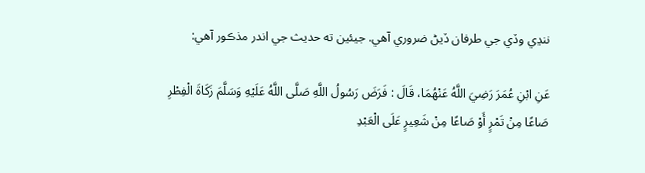ننڍي وڏي جي طرفان ڏيڻ ضروري آهي. جيئين ته حديث جي اندر مذڪور آهي:

عَنِ ابْنِ عُمَرَ رَضِيَ اللَّهُ عَنْهُمَا، قَالَ : فَرَضَ رَسُولُ اللَّهِ صَلَّى اللَّهُ عَلَيْهِ وَسَلَّمَ زَكَاةَ الْفِطْرِ صَاعًا مِنْ تَمْرٍ أَوْ صَاعًا مِنْ شَعِيرٍ عَلَى الْعَبْدِ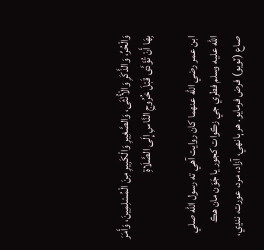وَالْحُرِّ، وَالذَّكَرِ وَالْأُنْثَى، وَالصَّغِيرِ وَالْكَبِيرِ مِنَ الْمُسْلِمِينَ، وَأَمَرَ بِهَا أَنْ تُؤَدَّى قَبْلَ خُرُوجِ النَّاسِ إِلَى الصَّلَاةِ

ابن عمر رضي الله عنھما کان روايت آهي ته رسول الله صلي الله عليه وسلم فطري جي زڪوات کجور يا جَوَن مان ھڪ صاع (ٽويو) فرض فرمايو. ھر ٻانھي، آزاد، مرد، عورت، ننڍي،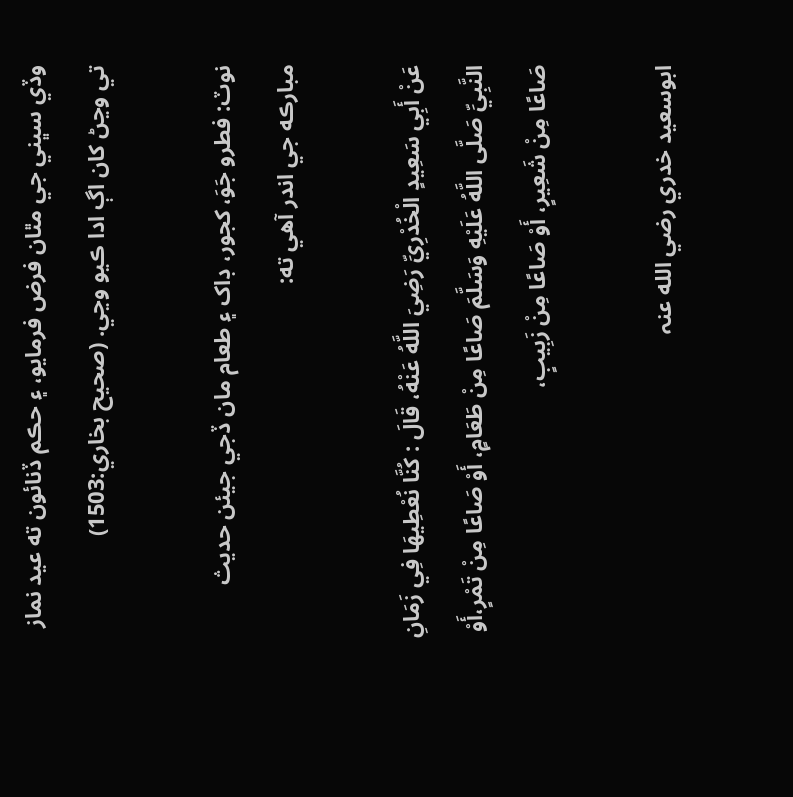وڏي سڀني جي مٿان فرض فرمايو، ۽ حڪم ڏنائون ته عيد نماز تي وڃڻ کان اڳ ادا ڪيو وڃي. (صحيح بخاري:1503)

نوٽ: فطرو جَوَ، کجور، ڊاک ۽ طعام مان ڏجي جيئن حديث مبارڪه جي اندر آهي ته:

عَنْ أَبِي سَعِيدٍ الْخُدْرِيِّ رَضِيَ اللَّهُ عَنْهُ، قَالَ : كُنَّا نُعْطِيهَا فِي زَمَانِ النَّبِيِّ صَلَّى اللَّهُ عَلَيْهِ وَسَلَّمَ صَاعًا مِنْ طَعَامٍ، أَوْ صَاعًا مِنْ تَمْرٍ،أَوْ صَاعًا مِنْ شَعِيرٍ، أَوْ صَاعًا مِنْ زَبِيبٍ،

ابوسعيد خدري رضي الله عنہ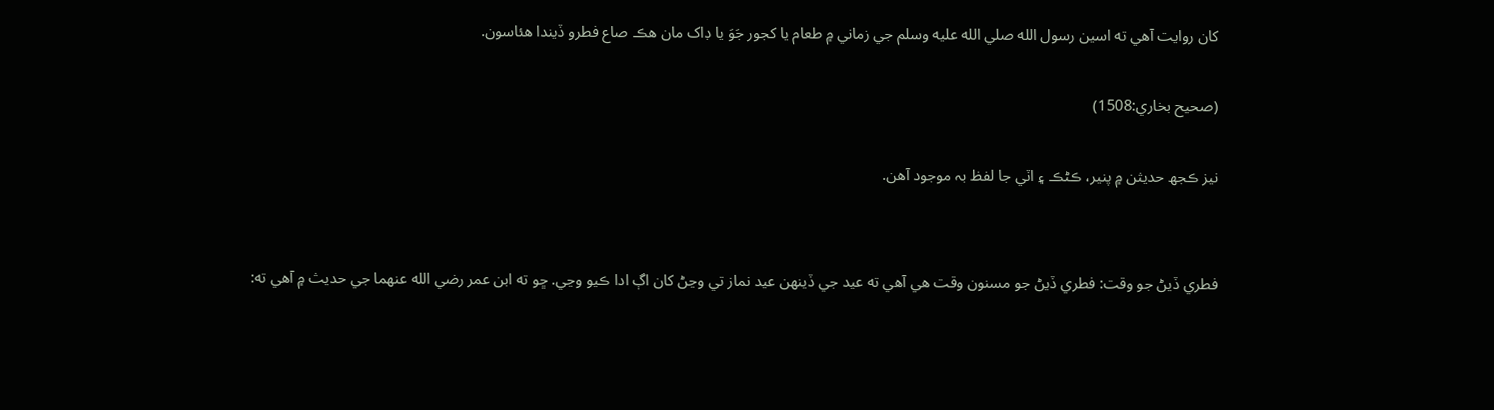کان روايت آهي ته اسين رسول الله صلي الله عليه وسلم جي زماني ۾ طعام يا کجور جَوَ يا ڊاک مان ھڪ صاع فطرو ڏيندا ھئاسون.

(صحيح بخاري:1508)

نيز ڪجھ حديثن ۾ پنير، ڪڻڪ ۽ اٽي جا لفظ بہ موجود آھن.


فطري ڏيڻ جو وقت: فطري ڏيڻ جو مسنون وقت ھي آهي ته عيد جي ڏينهن عيد نماز تي وڃڻ کان اڳ ادا ڪيو وڃي. ڇو ته ابن عمر رضي الله عنھما جي حديث ۾ آهي ته: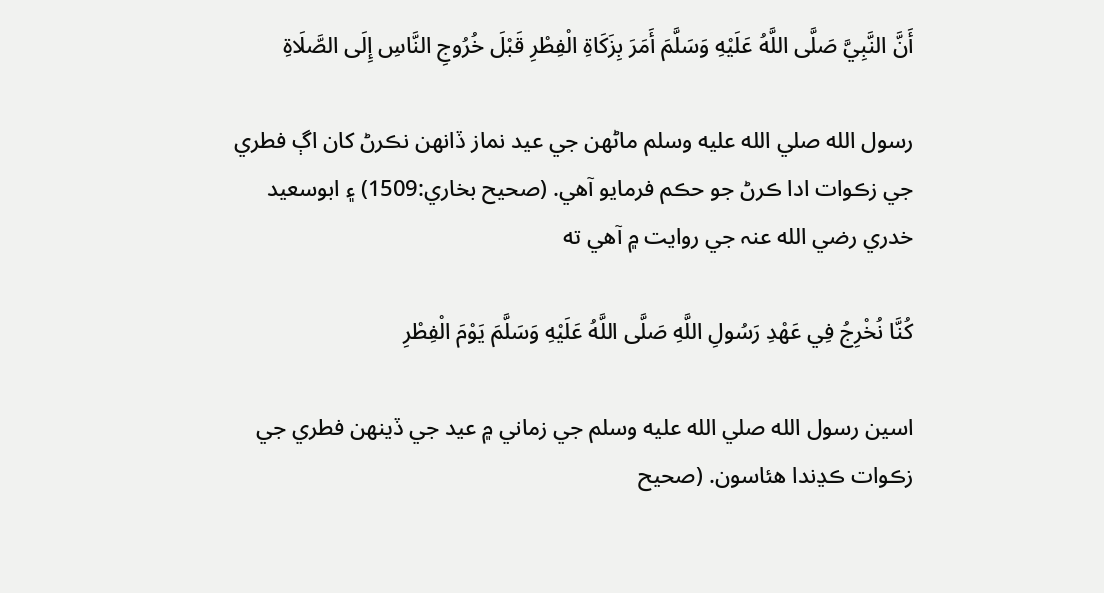أَنَّ النَّبِيَّ صَلَّى اللَّهُ عَلَيْهِ وَسَلَّمَ أَمَرَ بِزَكَاةِ الْفِطْرِ قَبْلَ خُرُوجِ النَّاسِ إِلَى الصَّلَاةِ

رسول الله صلي الله عليه وسلم ماڻهن جي عيد نماز ڏانھن نڪرڻ کان اڳ فطري جي زڪوات ادا ڪرڻ جو حڪم فرمايو آهي. (صحيح بخاري:1509) ۽ ابوسعيد خدري رضي الله عنہ جي روايت ۾ آهي ته

كُنَّا نُخْرِجُ فِي عَهْدِ رَسُولِ اللَّهِ صَلَّى اللَّهُ عَلَيْهِ وَسَلَّمَ يَوْمَ الْفِطْرِ

اسين رسول الله صلي الله عليه وسلم جي زماني ۾ عيد جي ڏينهن فطري جي زڪوات ڪڍندا ھئاسون. (صحيح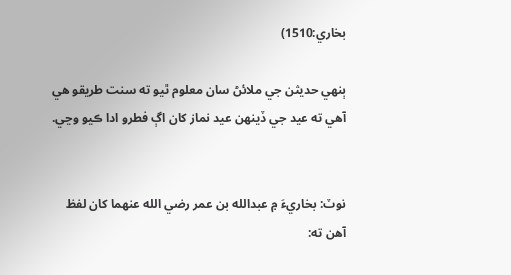بخاري:1510)

ٻنھي حديثن جي ملائڻ سان معلوم ٿيو ته سنت طريقو ھي آهي ته عيد جي ڏينهن عيد نماز کان اڳ فطرو ادا ڪيو وڃي.


نوٽ: بخاريءَ ۾ عبدالله بن عمر رضي الله عنھما کان لفظ آھن ته: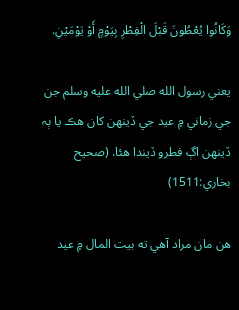وَكَانُوا يُعْطُونَ قَبْلَ الْفِطْرِ بِيَوْمٍ أَوْ يَوْمَيْنِ.

يعني رسول الله صلي الله عليه وسلم جن جي زماني ۾ عيد جي ڏينهن کان ھڪ يا ٻہ ڏينهن اڳ فطرو ڏيندا هئا. (صحيح بخاري:1511)

ھن مان مراد آهي ته بيت المال ۾ عيد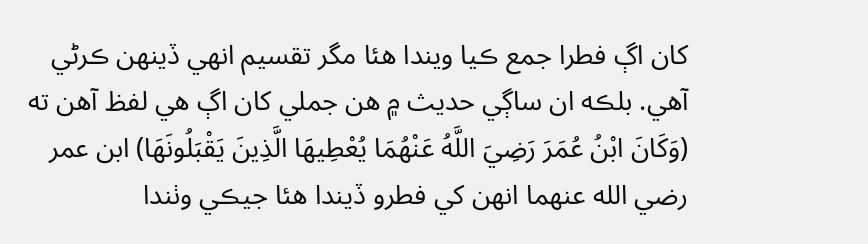کان اڳ فطرا جمع ڪيا ويندا هئا مگر تقسيم انھي ڏينھن ڪرڻي آهي. بلڪه ان ساڳي حديث ۾ ھن جملي کان اڳ ھي لفظ آھن ته (وَكَانَ ابْنُ عُمَرَ رَضِيَ اللَّهُ عَنْهُمَا يُعْطِيهَا الَّذِينَ يَقْبَلُونَهَا) ابن عمر رضي الله عنھما انهن کي فطرو ڏيندا هئا جيڪي وٺندا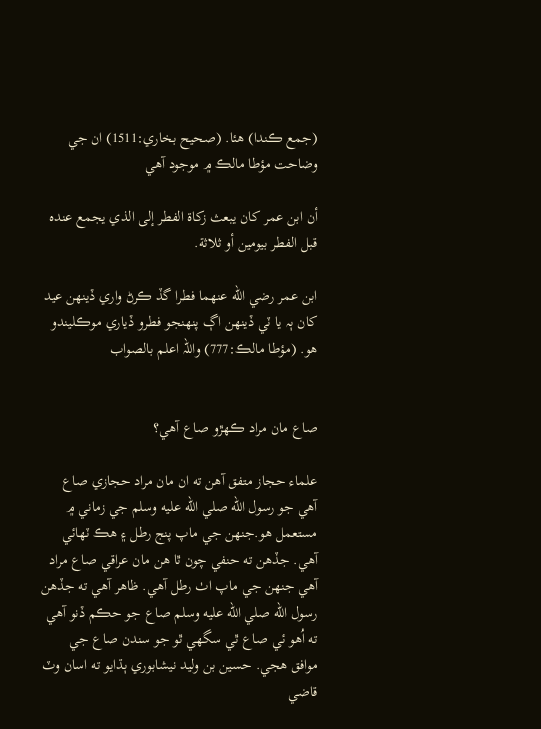(جمع ڪندا) هئا. (صحيح بخاري:1511) ان جي وضاحت مؤطا مالڪ ۾ موجود آهي

أن ابن عمر كان يبعث زكاة الفطر إلى الذي يجمع عنده قبل الفطر بيومين أو ثلاثة.

ابن عمر رضي الله عنھما فطرا گڏ ڪرڻ واري ڏينهن عيد کان ٻہ يا ٽي ڏينهن اڳ پنھنجو فطرو ڏياري موڪليندو هو. (مؤطا مالڪ:777) واللہ اعلم بالصواب


صاع مان مراد ڪھڙو صاع آهي؟

علماء حجاز متفق آهن ته ان مان مراد حجازي صاع آهي جو رسول الله صلي الله عليه وسلم جي زماني ۾ مستعمل ھو.جنھن جي ماپ پنج رطل ۽ ھڪ ٽھائي آهي. جڏهن ته حنفي چون ٿا ھن مان عراقي صاع مراد آهي جنھن جي ماپ اٺ رطل آهي. ظاهر آهي ته جڏهن رسول الله صلي الله عليه وسلم صاع جو حڪم ڏنو آهي ته اُھو ئي صاع ٿي سگھي ٿو جو سندن صاع جي موافق ھجي. حسين بن وليد نيشابوري ٻڌايو ته اسان وٽ قاضي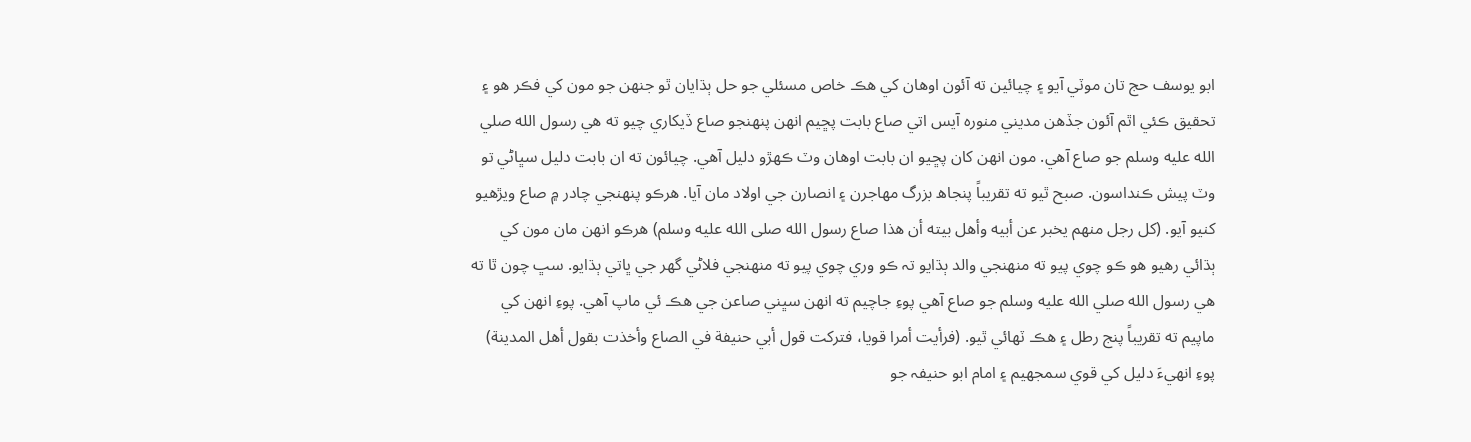ابو يوسف حج تان موٽي آيو ۽ چيائين ته آئون اوھان کي ھڪ خاص مسئلي جو حل ٻڌايان ٿو جنهن جو مون کي فڪر ھو ۽ تحقيق ڪئي اٿم آئون جڏهن مديني منوره آيس اتي صاع بابت پڇيم انھن پنھنجو صاع ڏيکاري چيو ته ھي رسول الله صلي الله عليه وسلم جو صاع آھي. مون انھن کان پڇيو ان بابت اوهان وٽ ڪھڙو دليل آهي. چيائون ته ان بابت دليل سڀاڻي تو وٽ پيش ڪنداسون. صبح ٿيو ته تقريباً پنجاھ بزرگ مھاجرن ۽ انصارن جي اولاد مان آيا. ھرڪو پنھنجي چادر ۾ صاع ويڙھيو کنيو آيو. (كل رجل منهم يخبر عن أبيه وأهل بيته أن هذا صاع رسول الله صلى الله عليه وسلم) ھرڪو انھن مان مون کي ٻڌائي رھيو ھو ڪو چوي پيو ته منھنجي والد ٻڌايو تہ ڪو وري چوي پيو ته منھنجي فلاڻي گھر جي ڀاتي ٻڌايو. سڀ چون ٿا ته ھي رسول الله صلي الله عليه وسلم جو صاع آھي پوءِ جاچيم ته انھن سڀني صاعن جي ھڪ ئي ماپ آهي. پوءِ انھن کي ماپيم ته تقريباً پنج رطل ۽ ھڪ ٽھائي ٿيو. (فرأيت أمرا قويا، فتركت قول أبي حنيفة في الصاع وأخذت بقول أهل المدينة) پوءِ انھيءَ دليل کي قوي سمجھيم ۽ امام ابو حنيفہ جو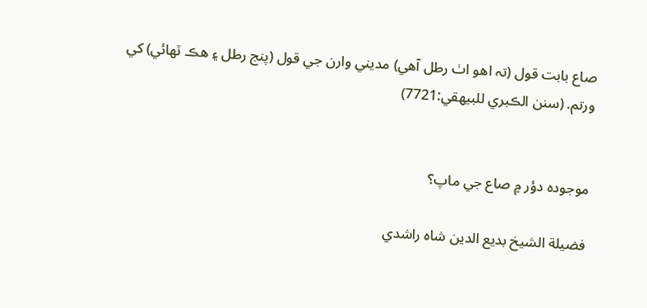صاع بابت قول (تہ اھو اٺ رطل آهي) مديني وارن جي قول (پنج رطل ۽ ھڪ ٽھائي) کي ورتم. (سنن الڪبري للبيھقي:7721)


موجوده دؤر ۾ صاع جي ماپ؟

فضيلة الشيخ بديع الدين شاه راشدي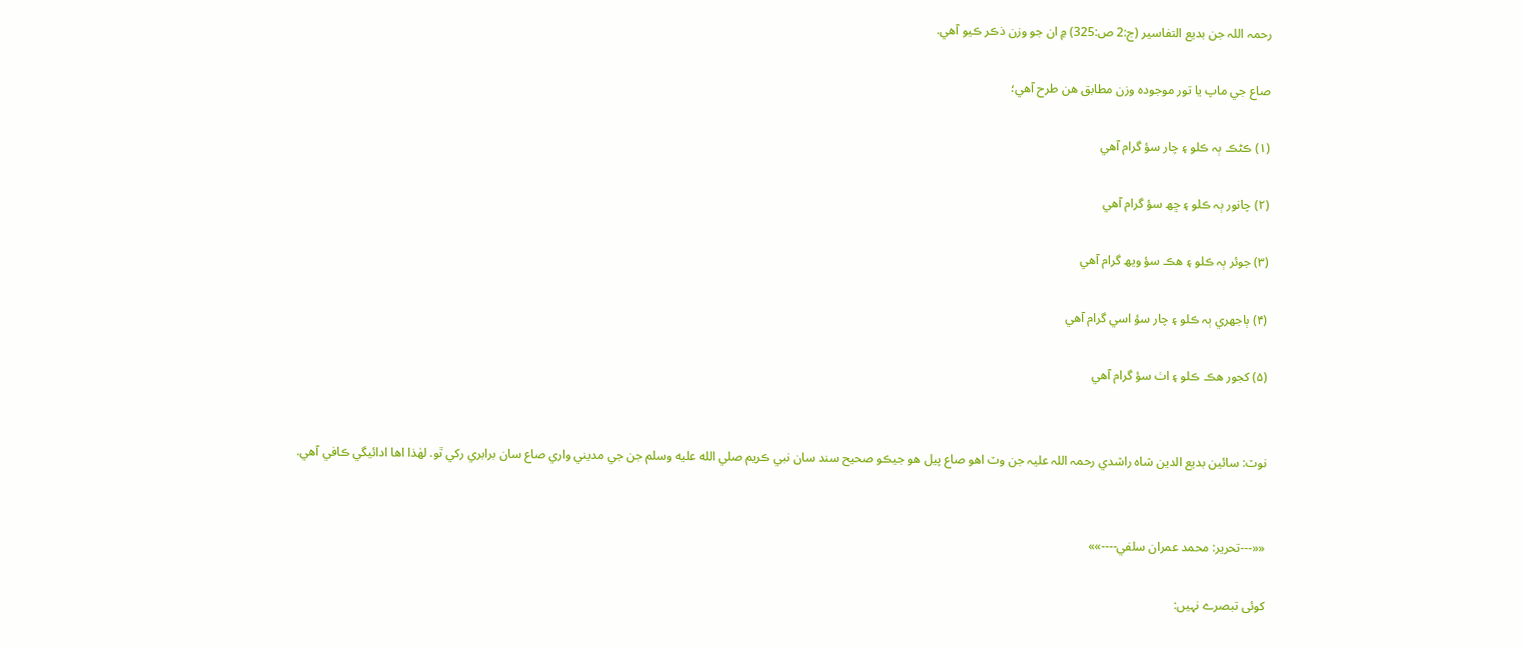رحمہ اللہ جن بديع التفاسير (ج:2 ص:325) ۾ ان جو وزن ذڪر ڪيو آهي.

صاع جي ماپ يا تور موجوده وزن مطابق ھن طرح آھي؛

(۱) ڪڻڪ ٻہ ڪلو ۽ چار سؤ گرام آهي

(۲) چانور ٻہ ڪلو ۽ ڇھ سؤ گرام آهي

(۳) جوئر ٻہ ڪلو ۽ ھڪ سؤ ويھ گرام آهي

(۴) ٻاجھري ٻہ ڪلو ۽ چار سؤ اسي گرام آهي

(۵) کجور ھڪ ڪلو ۽ اٺ سؤ گرام آهي


نوٽ: سائين بديع الدين شاه راشدي رحمہ اللہ عليہ جن وٽ اھو صاع پيل ھو جيڪو صحيح سند سان نبي ڪريم صلي الله عليه وسلم جن جي مديني واري صاع سان برابري رکي ٿو. لھٰذا اھا ادائيگي ڪافي آهي.


««---تحرير: محمد عمران سلفي----»»

کوئی تبصرے نہیں: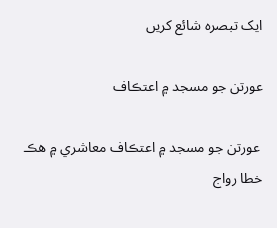ایک تبصرہ شائع کریں

عورتن جو مسجد ۾ اعتڪاف

 عورتن جو مسجد ۾ اعتڪاف معاشري ۾ ھڪ خطا رواج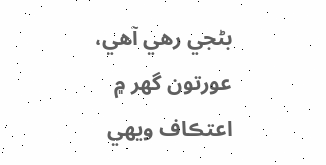بڻجي رھي آھي، عورتون گھر ۾ اعتڪاف ويھي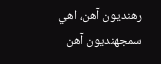رھنديون آھن، اھي سمجھنديون آھن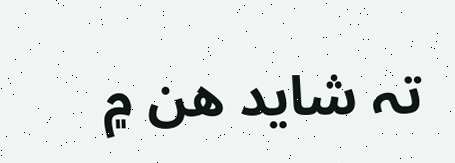تہ شايد ھن ۾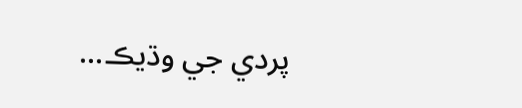پردي جي وڌيڪ...